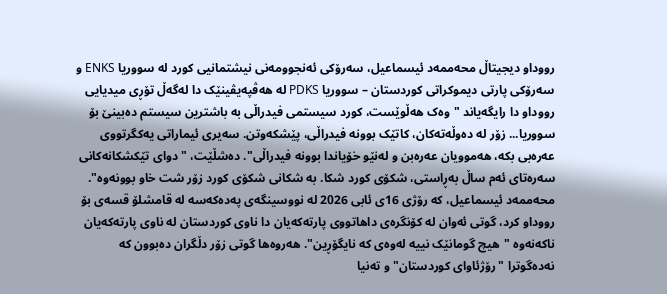رووداو دیجیتاڵ محەممەد ئیسماعیل، سەرۆکی ئەنجوومەنی نیشتمانیی کورد لە سووریا ENKS و سەرۆکی پارتی دیموکراتی کوردستان – سووریا PDKS لە هەڤپەیڤینێک دا لەگەڵ تۆڕی میدیایی رووداو دا رایگەیاند "وەک هەڵوێست، کورد سیستمی فیدراڵی بە باشترین سیستم دەبینێ بۆ سووریا... زۆر لە دەوڵەتەکان، کاتێک بوونە فیدراڵی، پێشکەوتن. سەیری ئیماراتی یەکگرتووی عەرەبی بکە، هەموویان عەرەبن و لەنێو خۆیاندا بوونە فیدراڵی". دەشڵێت، "دوای تێکشکانەکانی سەرەتای ئەم ساڵ بەڕاستی، شکۆی کورد شکا. بە شکانی شکۆی کورد زۆر شت خاو بوونەوە". محەممەد ئیسماعیل، کە رۆژی 16ی ئابی 2026 لە نووسینگەی پەدەکەسە لە قامشلۆ قسەی بۆ رووداو کرد، گوتی ئەوان لە کۆنگرەی داهاتووی پارتەکەیان دا ناوی کوردستان لە ناوی پارتەکەیان ناکەنەوە "هیچ گومانێک نییە لەوەی کە نایگۆڕین". هەروەها گوتی زۆر دڵگران دەبوون کە نەدەگوترا "رۆژئاوای کوردستان" و تەنیا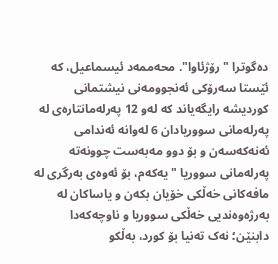دەگوترا "رۆژئاوا". محەممەد ئیسماعیل، کە ئێستا سەرۆکی ئەنجوومەنی نیشتمانی کوردیشە رایگەیاند کە لەو 12 پەرلەمانتارەی لە پەرلەمانی سووریادان 6 لەوانە ئەندامی ئەنەکەسەن و بۆ دوو مەبەست چوونەتە پەرلەمانی سووریا "یەکەم، بۆ ئەوەی بەرگری لە مافەکانی خەڵکی خۆیان بکەن و یاساکان لە بەرژەوەندیی خەڵکی سووریا و ناوچەکەدا دابنێن؛ نەک تەنیا بۆ کورد، بەڵکو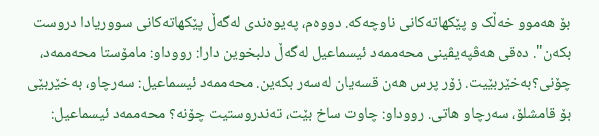بۆ هەموو خەڵک و پێکهاتەکانی ناوچەکە. دووەم، پەیوەندی لەگەڵ پێکهاتەکانی سووریادا دروست بکەن". دەقی هەڤپەیڤینی محەممەد ئیسماعیل لەگەڵ دلبخوین دارا: رووداو: مامۆستا محەممەد، چۆنی؟بەخێربێیت. زۆر پرس هەن قسەیان لەسەر بکەین. محەممەد ئیسماعیل: سەرچاو، بەخێربێی بۆ قامشلۆ، سەرچاو هاتی. رووداو: چاوت ساخ بێت، تەندروستیت چۆنە؟ محەممەد ئیسماعیل: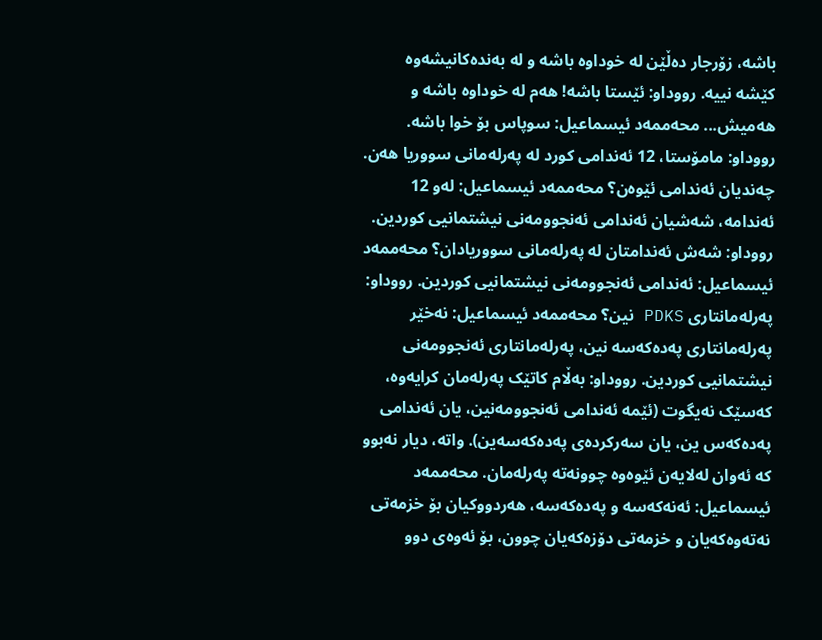باشە، زۆرجار دەڵێن لە خوداوە باشە و لە بەندەکانیشەوە کێشە نییە. رووداو: ئێستا باشە! هەم لە خوداوە باشە و هەمیش... محەممەد ئیسماعیل: سوپاس بۆ خوا باشە. رووداو: مامۆستا، 12 ئەندامی کورد لە پەرلەمانی سووریا هەن. چەندیان ئەندامی ئێوەن؟ محەممەد ئیسماعیل: لەو 12 ئەندامە، شەشیان ئەندامی ئەنجوومەنی نیشتمانیی کوردین. رووداو: شەش ئەندامتان لە پەرلەمانی سووریادان؟ محەممەد ئیسماعیل: ئەندامی ئەنجوومەنی نیشتمانیی کوردین. رووداو: پەرلەمانتاری PDKS نین؟ محەممەد ئیسماعیل: نەخێر پەرلەمانتاری پەدەکەسە نین، پەرلەمانتاری ئەنجوومەنی نیشتمانیی کوردین. رووداو: بەڵام کاتێک پەرلەمان کرایەوە، کەسێک نەیگوت (ئێمە ئەندامی ئەنجوومەنین، یان ئەندامی پەدەکەس ین، یان سەرکردەی پەدەکەسەین). واتە، دیار نەبوو کە ئەوان لەلایەن ئێوەوە چوونەتە پەرلەمان. محەممەد ئیسماعیل: ئەنەکەسە و پەدەکەسە، هەردووکیان بۆ خزمەتی نەتەوەکەیان و خزمەتی دۆزەکەیان چوون، بۆ ئەوەی دوو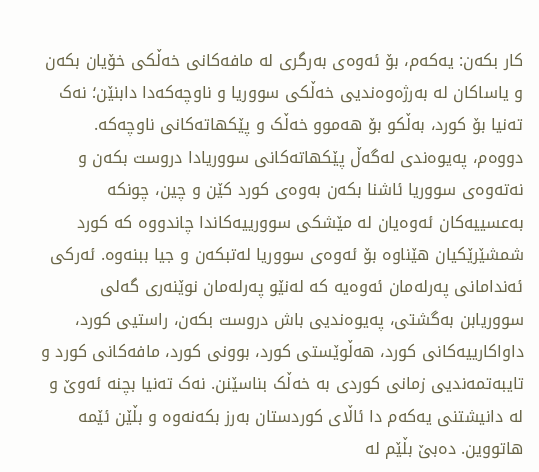کار بکەن: یەکەم، بۆ ئەوەی بەرگری لە مافەکانی خەڵکی خۆیان بکەن و یاساکان لە بەرژەوەندیی خەڵکی سووریا و ناوچەکەدا دابنێن؛ نەک تەنیا بۆ کورد، بەڵکو بۆ هەموو خەڵک و پێکهاتەکانی ناوچەکە. دووەم، پەیوەندی لەگەڵ پێکهاتەکانی سووریادا دروست بکەن و نەتەوەی سووریا ئاشنا بکەن بەوەی کورد کێن و چین، چونکە بەعسییەکان ئەوەیان لە مێشکی سوورییەکاندا چاندووە کە کورد شمشێرێکیان هێناوە بۆ ئەوەی سووریا لەتبکەن و جیا ببنەوە. ئەرکی ئەندامانی پەرلەمان ئەوەیە کە لەنێو پەرلەمان نوێنەری گەلی سووریابن بەگشتی، پەیوەندیی باش دروست بکەن، راستیی کورد، داواکارییەکانی کورد، هەڵوێستی کورد، بوونی کورد، مافەکانی کورد و تایبەتمەندیی زمانی کوردی بە خەڵک بناسێنن. نەک تەنیا بچنە ئەوێ و لە دانیشتنی یەکەم دا ئاڵای کوردستان بەرز بکەنەوە و بڵێن ئێمە هاتووین. دەبێ بڵێم لە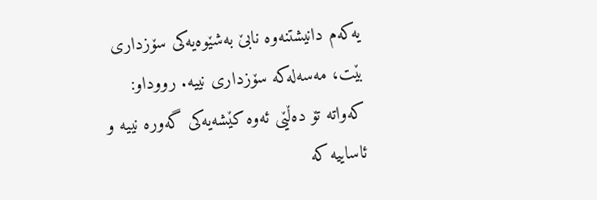یەکەم دانیشتنەوە نابێ بەشێوەیەکی سۆزداری بێت، مەسەلەکە سۆزداری نییە. رووداو: کەواتە تۆ دەڵێی ئەوە کێشەیەکی گەورە نییە و ئاساییە کە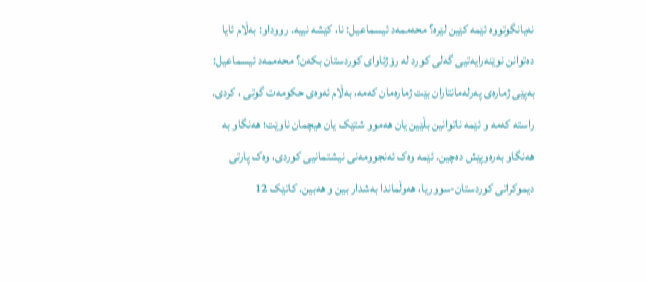نەیانگوتووە ئێمە کێین لێرە؟ محەممەد ئیسماعیل: نا، کێشە نییە. رووداو: بەڵام ئایا دەتوانن نوێنەرایەتیی گەلی کورد لە رۆژئاوای کوردستان بکەن؟ محەممەد ئیسماعیل: بەپێی ژمارەی پەرلەمانتاران بێت ژمارەمان کەمە، بەڵام ئەوەی حکومەت گوتی ، کردی. راستە کەمە و ئێمە ناتوانین بڵێین یان هەموو شتێک یان هیچمان ناوێت؛ هەنگاو بە هەنگاو بەرەوپێش دەچین. ئێمە وەک ئەنجوومەنی نیشتمانیی کوردی، وەک پارتی دیموکراتی کوردستان-سووریا، هەوڵماندا بەشدار بین و هەبین. کاتێک 12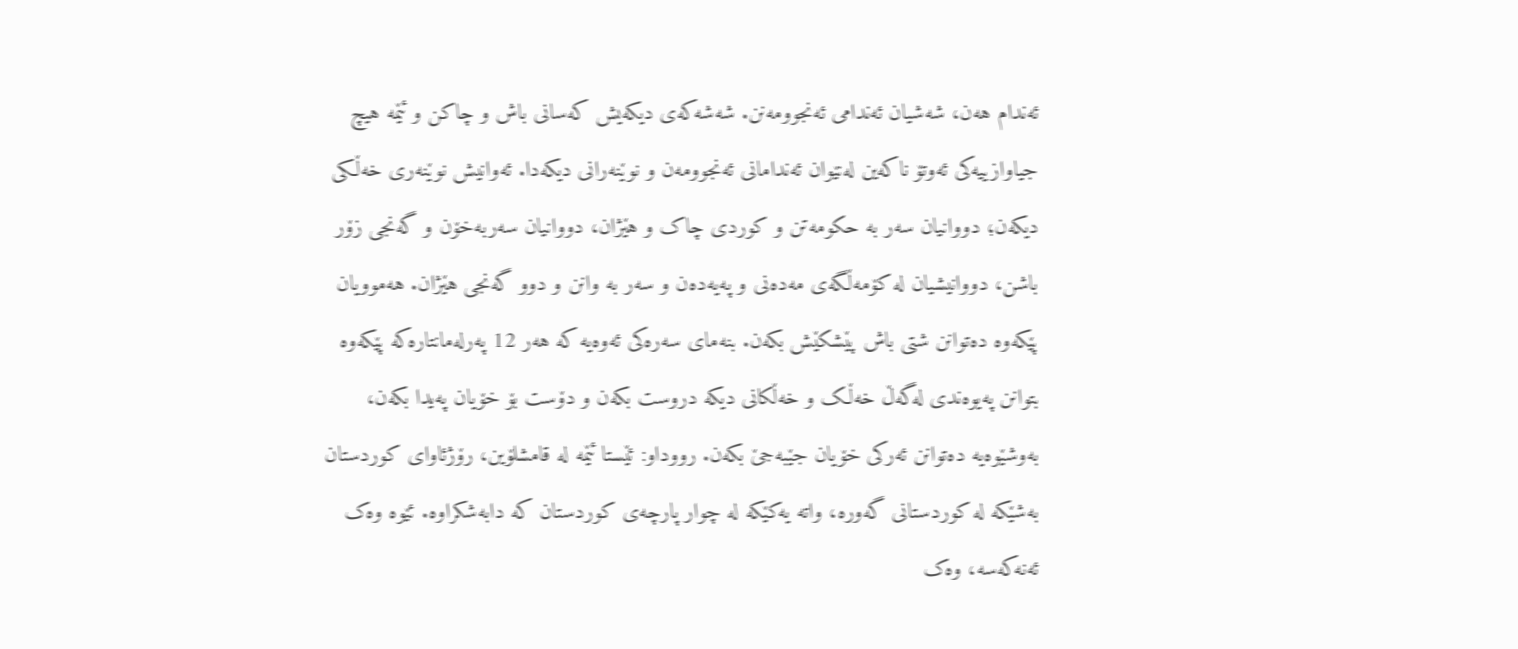ئەندام هەن، شەشیان ئەندامی ئەنجوومەنن. شەشەکەی دیکەیش کەسانی باش و چاکن و ئێمە هیچ جیاوازییەکی ئەوتۆ ناکەین لەنێوان ئەندامانی ئەنجوومەن و نوێنەرانی دیکەدا. ئەوانیش نوێنەری خەڵکی دیکەن؛ دووانیان سەر بە حکومەتن و کوردی چاک و هێژان، دووانیان سەربەخۆن و گەنجی زۆر باشن، دووانیشیان لە کۆمەڵگەی مەدەنی و پەیەدەن و سەر بە وانن و دوو گەنجی هێژان. هەموویان پێکەوە دەتوانن شتی باش پێشکێش بکەن. بنەمای سەرەکی ئەوەیە کە هەر 12 پەرلەمانتارەکە پێکەوە بتوانن پەیوەندی لەگەڵ خەڵک و خەڵکانی دیکە دروست بکەن و دۆست بۆ خۆیان پەیدا بکەن، بەوشێوەیە دەتوانن ئەرکی خۆیان جێبەجێ بکەن. رووداو: ئێستا ئێمە لە قامشلۆین، رۆژئاوای کوردستان بەشێکە لە کوردستانی گەورە، واتە یەکێکە لە چوار پارچەی کوردستان کە دابەشکراوە. ئێوە وەک ئەنەکەسە، وەک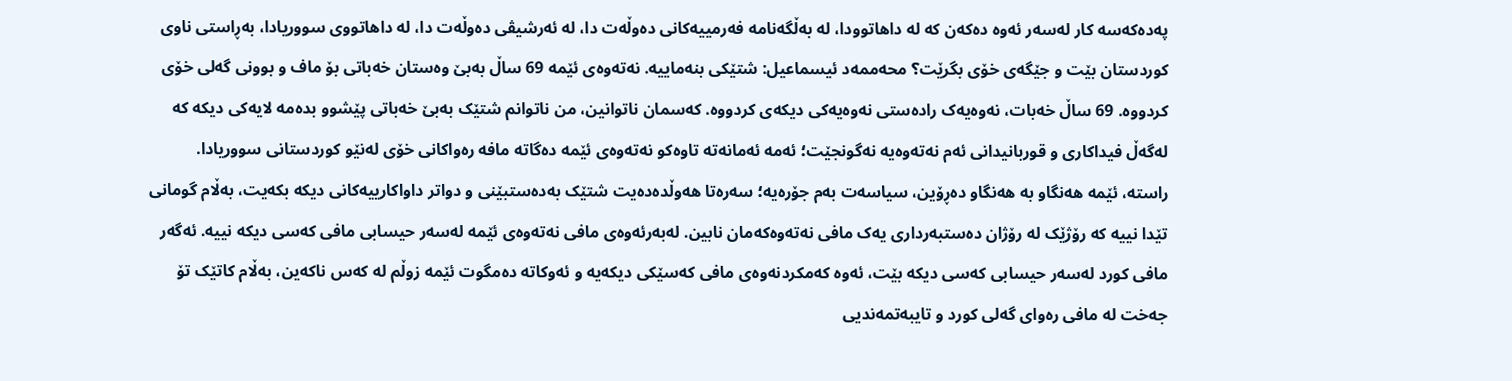پەدەکەسە کار لەسەر ئەوە دەکەن کە لە داهاتوودا، لە بەڵگەنامە فەرمییەکانی دەوڵەت دا، لە ئەرشیڤی دەوڵەت دا، لە داهاتووی سووریادا، بەڕاستی ناوی کوردستان بێت و جێگەی خۆی بگرێت؟ محەممەد ئیسماعیل: شتێکی بنەماییە. نەتەوەی ئێمە 69 ساڵ بەبێ وەستان خەباتی بۆ ماف و بوونی گەلی خۆی کردووە. 69 ساڵ خەبات، نەوەیەک رادەستی نەوەیەکی دیکەی کردووە. کەسمان ناتوانین، من ناتوانم شتێک بەبێ خەباتی پێشوو بدەمە لایەکی دیکە کە لەگەڵ فیداکاری و قوربانیدانی ئەم نەتەوەیە نەگونجێت؛ ئەمە ئەمانەتە تاوەکو نەتەوەی ئێمە دەگاتە مافە رەواکانی خۆی لەنێو کوردستانی سووریادا. راستە، ئێمە هەنگاو بە هەنگاو دەڕۆین، سیاسەت بەم جۆرەیە؛ سەرەتا هەوڵدەدەیت شتێک بەدەستبێنی و دواتر داواکارییەکانی دیکە بکەیت، بەڵام گومانی تێدا نییە کە رۆژێک لە رۆژان دەستبەرداری یەک مافی نەتەوەکەمان نابین. لەبەرئەوەی مافی نەتەوەی ئێمە لەسەر حیسابی مافی کەسی دیکە نییە. ئەگەر مافی کورد لەسەر حیسابی کەسی دیکە بێت، ئەوە کەمکردنەوەی مافی کەسێکی دیکەیە و ئەوکاتە دەمگوت ئێمە زوڵم لە کەس ناکەین، بەڵام کاتێک تۆ جەخت لە مافی رەوای گەلی کورد و تایبەتمەندیی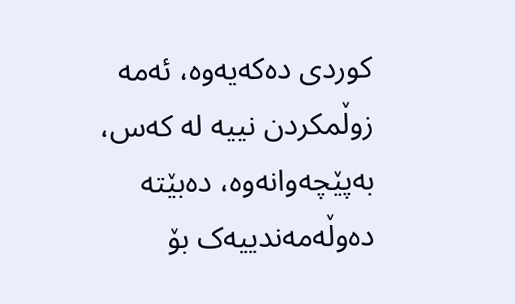کوردی دەکەیەوە، ئەمە زوڵمکردن نییە لە کەس، بەپێچەوانەوە، دەبێتە دەوڵەمەندییەک بۆ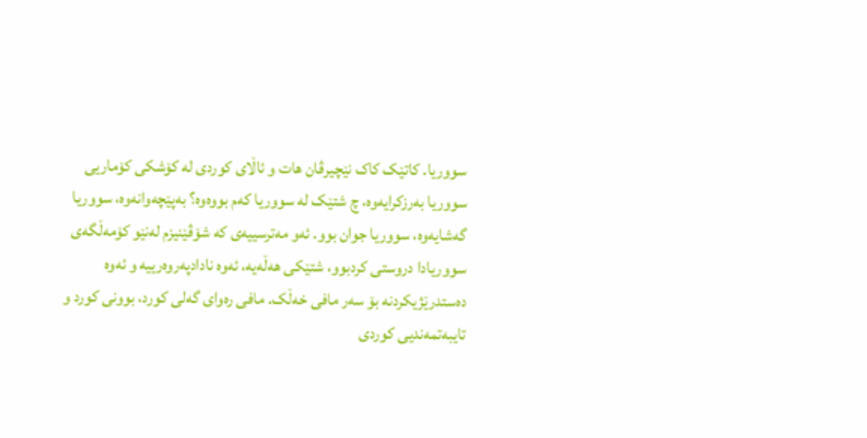سووریا. کاتێک کاک نێچیرڤان هات و ئاڵای کوردی لە کۆشکی کۆماریی سووریا بەرزکرایەوە، چ شتێک لە سووریا کەم بووەوە؟ بەپێچەوانەوە، سووریا گەشایەوە، سووریا جوان بوو. ئەو مەترسییەی کە شۆڤێنیزم لەنێو کۆمەڵگەی سووریادا دروستی کردبوو، شتێکی هەڵەیە، ئەوە نادادپەروەرییە و ئەوە دەستدرێژیکردنە بۆ سەر مافی خەڵک. مافی رەوای گەلی کورد، بوونی کورد و تایبەتمەندیی کوردی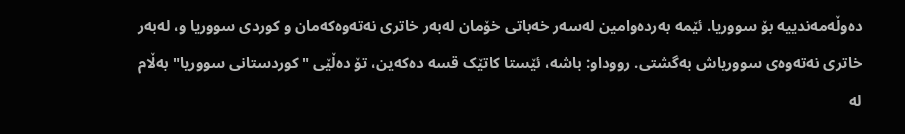دەوڵەمەندییە بۆ سووریا. ئێمە بەردەوامین لەسەر خەباتی خۆمان لەبەر خاتری نەتەوەکەمان و کوردی سووریا و، لەبەر خاتری نەتەوەی سووریاش بەگشتی. رووداو: باشە، ئێستا کاتێک قسە دەکەین، تۆ دەڵێی "کوردستانی سووریا" بەڵام لە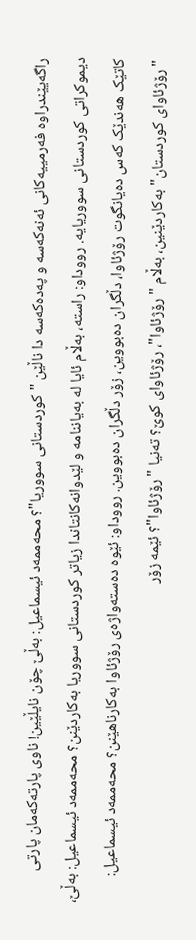راگەیێندراوە فەرمییەکانی ئەنەکەسە و پەدەکەسە دا ناڵێن "کوردستانی سووریا"؟ محەممەد ئیسماعیل: بەڵێ چۆن نایڵێین! ناوی پارتەکەمان پارتی دیموکراتی کوردستانی سووریایە. رووداو: راستە، بەڵام ئایا لە بەیاننامە و لێدوانەکانتاندا زیاتر کوردستانی سووریا بەکاردێنن؟ محەممەد ئیسماعیل: بەڵێ، کاتێک هەندێک کەس دەیانگوت رۆژئاوا، دڵگران دەبووین، زۆر دڵگران دەبووین. رووداو: ئێوە دەستەواژەی رۆژئاوا بەکارناهێنن؟ محەممەد ئیسماعیل: "رۆژئاوای کوردستان" بەکاردێنین، بەڵام "رۆژئاوا"، رۆژئاوای کوێ؟ تەنیا "رۆژئاوا"؟ ئێمە زۆر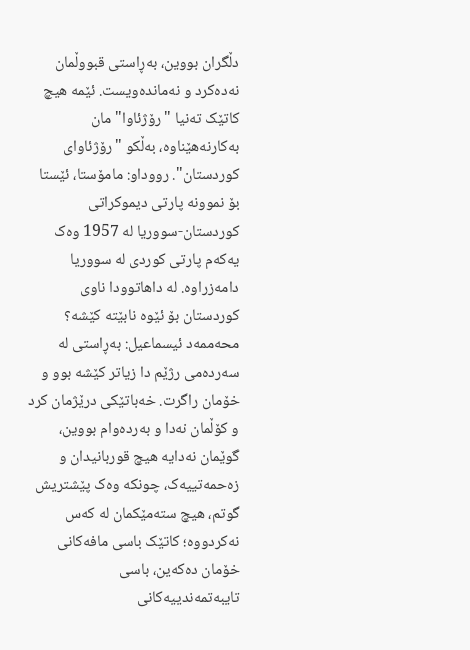دڵگران بووین، بەڕاستی قبووڵمان نەدەکرد و نەماندەویست. ئێمە هیچ کاتێک تەنیا "رۆژئاوا"مان بەکارنەهێناوە، بەڵکو "رۆژئاوای کوردستان". رووداو: مامۆستا، ئێستا بۆ نموونە پارتی دیموکراتی کوردستان-سووریا لە 1957 وەک یەکەم پارتی کوردی لە سووریا دامەزراوە. لە داهاتوودا ناوی کوردستان بۆ ئێوە نابێتە کێشە؟ محەممەد ئیسماعیل: بەڕاستی لە سەردەمی رژێم دا زیاتر کێشە بوو و خۆمان راگرت. خەباتێکی درێژمان کرد و کۆڵمان نەدا و بەردەوام بووین، گوێمان نەدایە هیچ قوربانیدان و زەحمەتییەک، چونکە وەک پێشتریش گوتم، هیچ ستەمێکمان لە کەس نەکردووە؛ کاتێک باسی مافەکانی خۆمان دەکەین، باسی تایبەتمەندییەکانی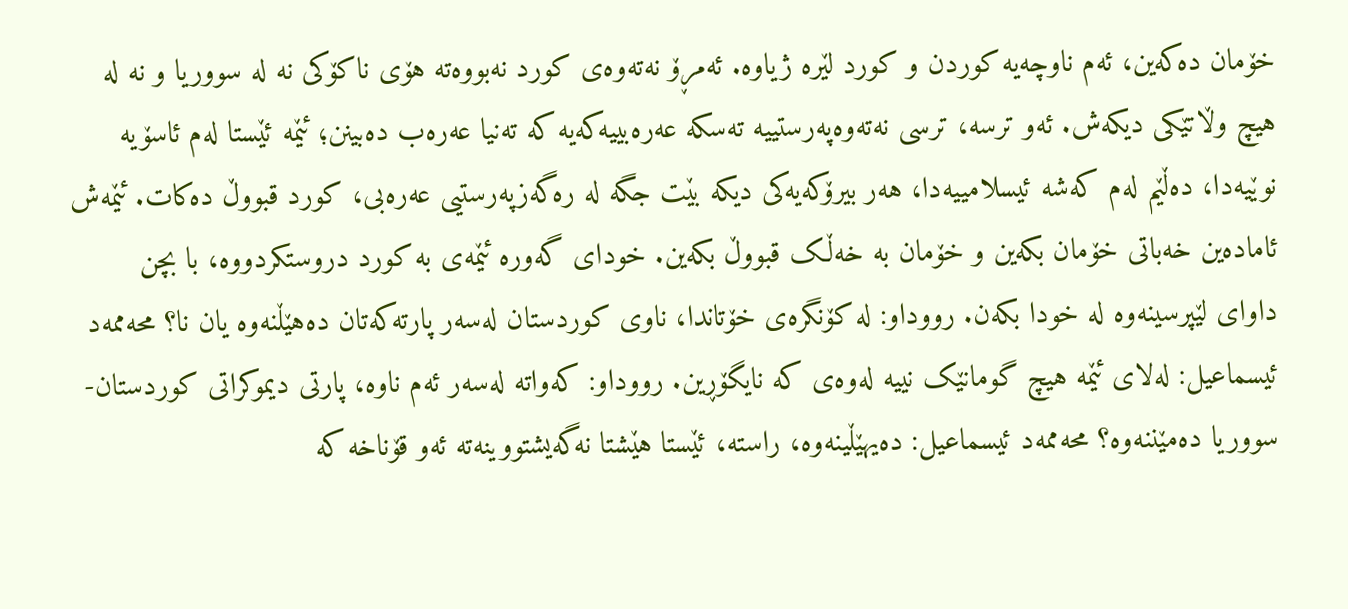خۆمان دەکەین، ئەم ناوچەیە کوردن و کورد لێرە ژیاوە. ئەمڕۆ نەتەوەی کورد نەبووەتە هۆی ناکۆکی نە لە سووریا و نە لە هیچ وڵاتێکی دیکەش. ئەو ترسە، ترسی نەتەوەپەرستییە تەسکە عەرەبییەکەیە کە تەنیا عەرەب دەبینن؛ ئێمە ئێستا لەم ئاسۆیە نوێیەدا، دەڵێم لەم کەشە ئیسلامییەدا، هەر بیرۆکەیەکی دیکە بێت جگە لە رەگەزپەرستیی عەرەبی، کورد قبووڵ دەکات. ئێمەش ئامادەین خەباتی خۆمان بکەین و خۆمان بە خەڵک قبووڵ بکەین. خودای گەورە ئێمەی بە کورد دروستکردووە، با بچن داوای لێپرسینەوە لە خودا بکەن. رووداو: لە کۆنگرەی خۆتاندا، ناوی کوردستان لەسەر پارتەکەتان دەهێڵنەوە یان نا؟ محەممەد ئیسماعیل: لەلای ئێمە هیچ گومانێک نییە لەوەی کە نایگۆڕین. رووداو: کەواتە لەسەر ئەم ناوە، پارتی دیموکراتی کوردستان-سووریا دەمێننەوە؟ محەممەد ئیسماعیل: دەیهێڵینەوە، راستە، ئێستا هێشتا نەگەیشتووینەتە ئەو قۆناخە کە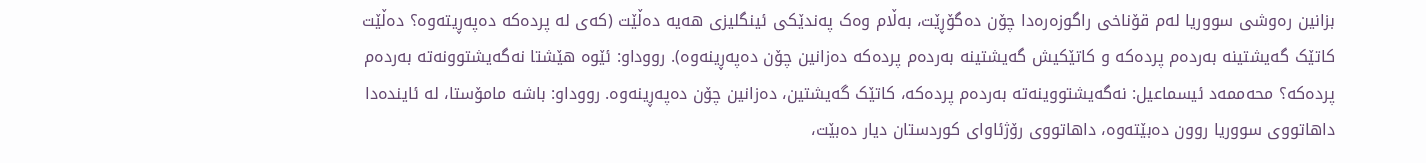بزانین رەوشی سووریا لەم قۆناخی راگوزەرەدا چۆن دەگۆڕێت، بەڵام وەک پەندێکی ئینگلیزی هەیە دەڵێت (کەی لە پردەکە دەپەڕیتەوە؟ دەڵێت کاتێک گەیشتینە بەردەم پردەکە و کاتێکیش گەیشتینە بەردەم پردەکە دەزانین چۆن دەپەڕینەوە). رووداو: ئێوە هێشتا نەگەیشتوونەتە بەردەم پردەکە؟ محەممەد ئیسماعیل: نەگەیشتووینەتە بەردەم پردەکە، کاتێک گەیشتین، دەزانین چۆن دەپەڕینەوە. رووداو: باشە مامۆستا، لە ئایندەدا داهاتووی سووریا روون دەبێتەوە، داهاتووی رۆژئاوای کوردستان دیار دەبێت،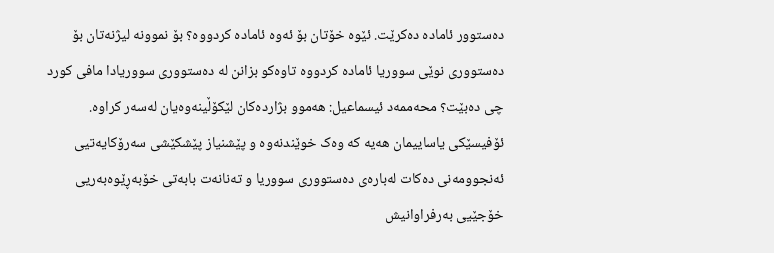دەستوور ئامادە دەکرێت. ئێوە خۆتان بۆ ئەوە ئامادە کردووە؟ بۆ نموونە لیژنەتان بۆ دەستووری نوێی سووریا ئامادە کردووە تاوەکو بزانن لە دەستووری سووریادا مافی کورد چی دەبێت؟ محەممەد ئیسماعیل: هەموو بژاردەکان لێکۆڵینەوەیان لەسەر کراوە. ئۆفیسێکی یاساییمان هەیە کە وەک خوێندنەوە و پێشنیاز پێشکێشی سەرۆکایەتیی ئەنجوومەنی دەکات لەبارەی دەستووری سووریا و تەنانەت بابەتی خۆبەڕێوەبەریی خۆجێیی بەرفراوانیش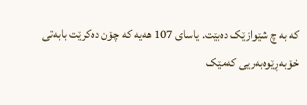کە بە چ شێوازێک دەبێت. یاسای 107 هەیە کە چۆن دەکرێت بابەتی خۆبەڕێوەبەریی کەمێک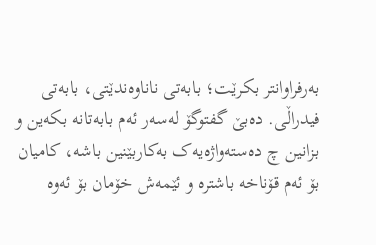بەرفراوانتر بکرێت؛ بابەتی ناناوەندێتی، بابەتی فیدراڵی. دەبێ گفتوگۆ لەسەر ئەم بابەتانە بکەین و بزانین چ دەستەواژەیەک بەکاربێنین باشە، کامیان بۆ ئەم قۆناخە باشترە و ئێمەش خۆمان بۆ ئەوە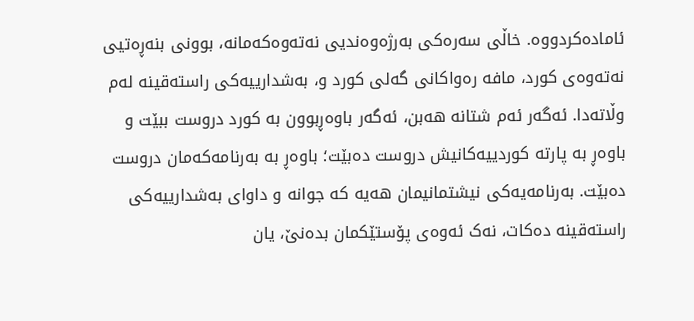ئامادەکردووە. خاڵی سەرەکی بەرژەوەندیی نەتەوەکەمانە، بوونی بنەڕەتیی نەتەوەی کورد، مافە رەواکانی گەلی کورد و، بەشدارییەکی راستەقینە لەم وڵاتەدا. ئەگەر ئەم شتانە هەبن، ئەگەر باوەڕبوون بە کورد دروست ببێت و باوەڕ بە پارتە کوردییەکانیش دروست دەبێت؛ باوەڕ بە بەرنامەکەمان دروست دەبێت. بەرنامەیەکی نیشتمانیمان هەیە کە جوانە و داوای بەشدارییەکی راستەقینە دەکات، نەک ئەوەی پۆستێکمان بدەنێ، یان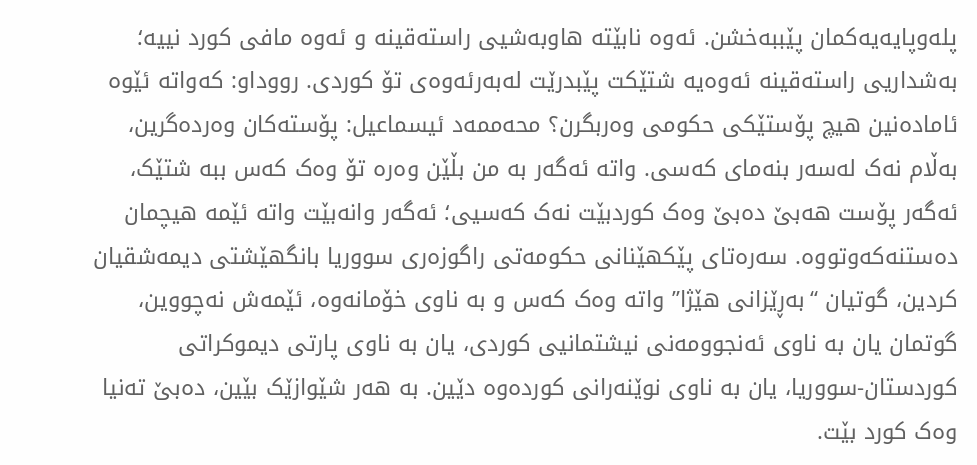پلەوپایەیەکمان پێببەخشن. ئەوە نابێتە هاوبەشیی راستەقینە و ئەوە مافی کورد نییە؛ بەشداریی راستەقینە ئەوەیە شتێکت پێبدرێت لەبەرئەوەی تۆ کوردی. رووداو: کەواتە ئێوە ئامادەنین هیچ پۆستێکی حکومی وەربگرن؟ محەممەد ئیسماعیل: پۆستەکان وەردەگرین، بەڵام نەک لەسەر بنەمای کەسی. واتە ئەگەر بە من بڵێن وەرە تۆ وەک کەس ببە شتێک، ئەگەر پۆست هەبێ دەبێ وەک کوردبێت نەک کەسیی؛ ئەگەر وانەبێت واتە ئێمە هیچمان دەستنەکەوتووە. سەرەتای پێکهێنانی حکومەتی راگوزەری سووریا بانگهێشتی دیمەشقیان کردین، گوتیان “بەڕێزانی هێژا” واتە وەک کەس و بە ناوی خۆمانەوە، ئێمەش نەچووین، گوتمان یان بە ناوی ئەنجوومەنی نیشتمانیی کوردی، یان بە ناوی پارتی دیموکراتی کوردستان-سووریا، یان بە ناوی نوێنەرانی کوردەوە دێین. بە هەر شێوازێک بێین، دەبێ تەنیا وەک کورد بێت.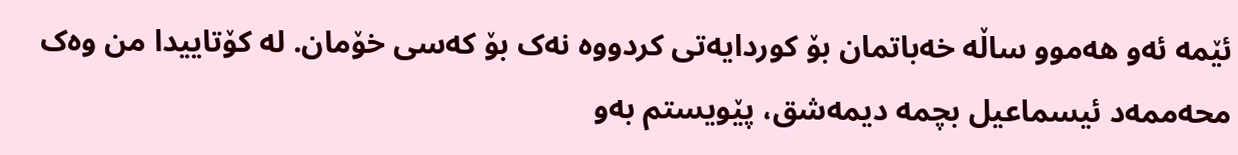ئێمە ئەو هەموو ساڵە خەباتمان بۆ کوردایەتی کردووە نەک بۆ کەسی خۆمان. لە کۆتاییدا من وەک محەممەد ئیسماعیل بچمە دیمەشق، پێویستم بەو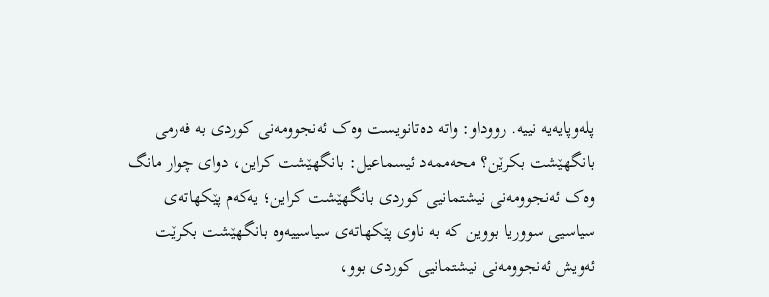پلەوپایەیە نییە. رووداو: واتە دەتانویست وەک ئەنجوومەنی کوردی بە فەرمی بانگهێشت بکرێن؟ محەممەد ئیسماعیل: بانگهێشت کراین، دوای چوار مانگ وەک ئەنجوومەنی نیشتمانیی کوردی بانگهێشت کراین؛ یەکەم پێکهاتەی سیاسیی سووریا بووین کە بە ناوی پێکهاتەی سیاسییەوە بانگهێشت بکرێت ئەویش ئەنجوومەنی نیشتمانیی کوردی بوو،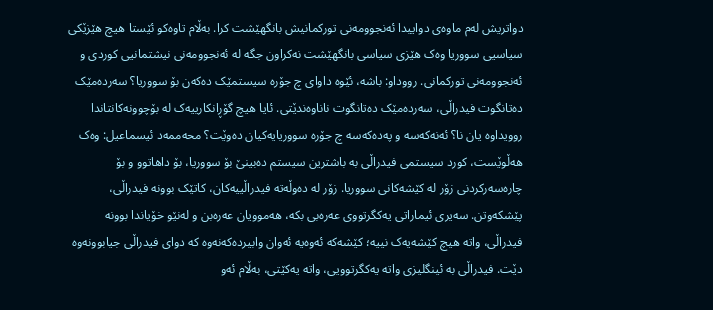دواتریش لەم ماوەی دواییدا ئەنجوومەنی تورکمانیش بانگهێشت کرا. بەڵام تاوەکو ئێستا هیچ هێزێکی سیاسیی سووریا وەک هێزی سیاسی بانگهێشت نەکراون جگە لە ئەنجوومەنی نیشتمانیی کوردی و ئەنجوومەنی تورکمانی. رووداو: باشە، ئێوە داوای چ جۆرە سیستمێک دەکەن بۆ سووریا؟ سەردەمێک دەتانگوت فیدراڵی، سەردەمێک دەتانگوت ناناوەندێتی. ئایا هیچ گۆڕانکارییەک لە بۆچوونەکانتاندا روویداوە یان نا؟ ئەنەکەسە و پەدەکەسە چ جۆرە سووریایەکیان دەوێت؟ محەممەد ئیسماعیل: وەک هەڵوێست، کورد سیستمی فیدراڵی بە باشترین سیستم دەبینێ بۆ سووریا، بۆ داهاتوو و بۆ چارەسەرکردنی زۆر لە کێشەکانی سووریا. زۆر لە دەوڵەتە فیدراڵییەکان، کاتێک بوونە فیدراڵی، پێشکەوتن. سەیری ئیماراتی یەکگرتووی عەرەبی بکە، هەموویان عەرەبن و لەنێو خۆیاندا بوونە فیدراڵی، واتە هیچ کێشەیەک نییە؛ کێشەکە ئەوەیە ئەوان وابیردەکەنەوە کە دوای فیدراڵی جیابوونەوە دێت. فیدراڵی بە ئینگلیزی واتە یەکگرتوویی، واتە یەکێتی، بەڵام ئەو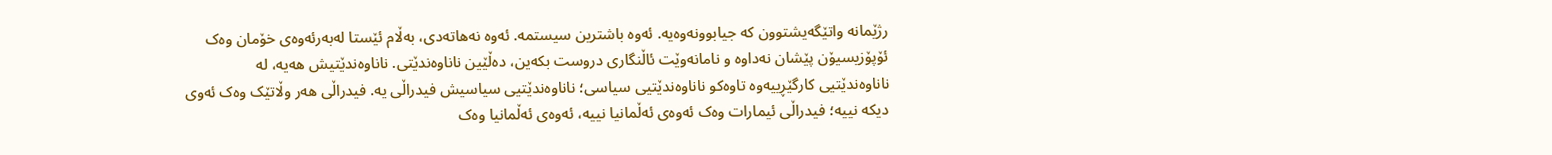رژێمانە واتێگەیشتوون کە جیابوونەوەیە. ئەوە باشترین سیستمە. ئەوە نەهاتەدی، بەڵام ئێستا لەبەرئەوەی خۆمان وەک ئۆپۆزیسیۆن پێشان نەداوە و نامانەوێت ئاڵنگاری دروست بکەین، دەڵێین ناناوەندێتی. ناناوەندێتیش هەیە، لە ناناوەندێتیی کارگێڕییەوە تاوەکو ناناوەندێتیی سیاسی؛ ناناوەندێتیی سیاسیش فیدراڵی یە. فیدراڵی هەر وڵاتێک وەک ئەوی دیکە نییە؛ فیدراڵی ئیمارات وەک ئەوەی ئەڵمانیا نییە، ئەوەی ئەڵمانیا وەک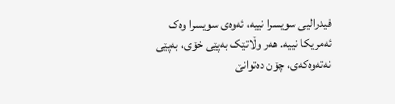فیدرالیی سویسرا نییە، ئەوەی سویسرا وەک ئەمریکا نییە. هەر وڵاتێک بەپێی خۆی، بەپێی نەتەوەکەی، چۆن دەتوانێ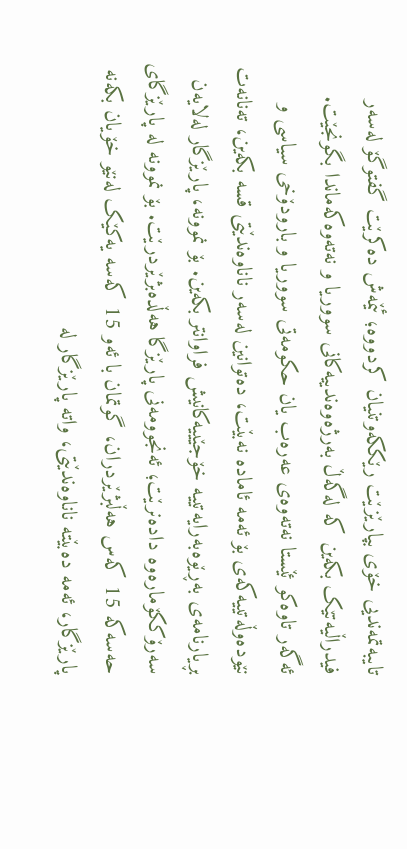تایبەتمەندیی خۆی بپارێزێت رێککەوتنیان کردووە؛ ئێمەش دەکرێت گفتوگۆ لەسەر فیدراڵیەتێک بکەین کە لەگەڵ بەرژەوەندییەکانی سووریا و نەتەوەکەماندا بگونجێت. ئەگەر تاوەکو ئێستا نەتەوەی عەرەب یان حکومەتی سووریا و بارودۆخی سیاسی و نێودەوڵەتییەکەی بۆ ئەمە ئامادە نەبێت، دەتوانین لەسەر ناناوەندێتی قسە بکەین، تەنانەت بڕیارنامەی بەڕێوەبەرایەتییە خۆجێییەکانیش فراوانتر بکەین. بۆ نموونە، پارێزگار لەلایەن سەرۆککۆمارەوە دادەنرێت؛ ئەنجوومەنی پارێزگا هەڵدەبژێردرێت. بۆ نموونە لە پارێزگای حەسەکە 15 کەس هەڵبژێردران، گوتمان با ئەو 15 کەسە یەکێک لەنێو خۆیان بکەنە پارێزگار، ئەمە دەبێتە ناناوەندێتی، واتە پارێزگار لە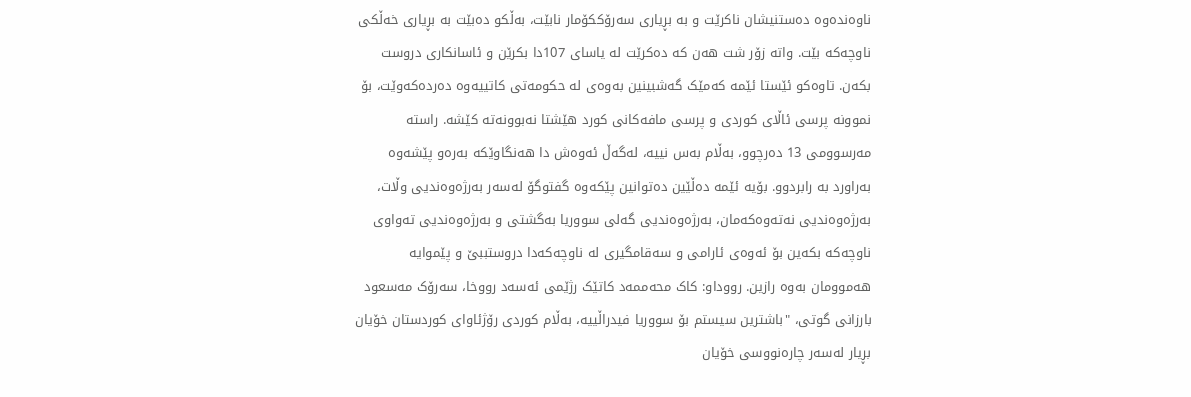ناوەندەوە دەستنیشان ناکرێت و بە بڕیاری سەرۆککۆمار نابێت، بەڵکو دەبێت بە بڕیاری خەڵکی ناوچەکە بێت. واتە زۆر شت هەن کە دەکرێت لە یاسای 107دا بکرێن و ئاسانکاری دروست بکەن. تاوەکو ئێستا ئێمە کەمێک گەشبینین بەوەی لە حکومەتی کاتییەوە دەردەکەوێت، بۆ نموونە پرسی ئاڵای کوردی و پرسی مافەکانی کورد هێشتا نەبوونەتە کێشە. راستە مەرسوومی 13 دەرچوو، بەڵام بەس نییە، لەگەڵ ئەوەش دا هەنگاوێکە بەرەو پێشەوە بەراورد بە رابردوو. بۆیە ئێمە دەڵێین دەتوانین پێکەوە گفتوگۆ لەسەر بەرژەوەندیی وڵات، بەرژەوەندیی نەتەوەکەمان، بەرژەوەندیی گەلی سووریا بەگشتی و بەرژەوەندیی تەواوی ناوچەکە بکەین بۆ ئەوەی ئارامی و سەقامگیری لە ناوچەکەدا دروستببێ و پێموایە هەموومان بەوە رازین. رووداو: کاک محەممەد کاتێک رژێمی ئەسەد رووخا، سەرۆک مەسعود بارزانی گوتی، "باشترین سیستم بۆ سووریا فیدراڵییە، بەڵام کوردی رۆژئاوای کوردستان خۆیان بڕیار لەسەر چارەنووسی خۆیان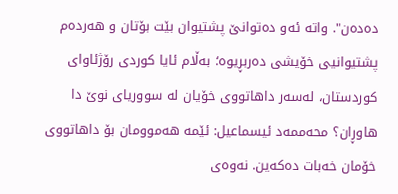دەدەن". واتە ئەو دەتوانێ پشتیوان بێت بۆتان و هەردەم پشتیوانیی خۆیشی دەربڕیوە؛ بەڵام ئایا کوردی رۆژئاوای کوردستان، لەسەر داهاتووی خۆیان لە سووریای نوێ دا هاوڕان؟ محەممەد ئیسماعیل: ئێمە هەموومان بۆ داهاتووی خۆمان خەبات دەکەین. نەوەی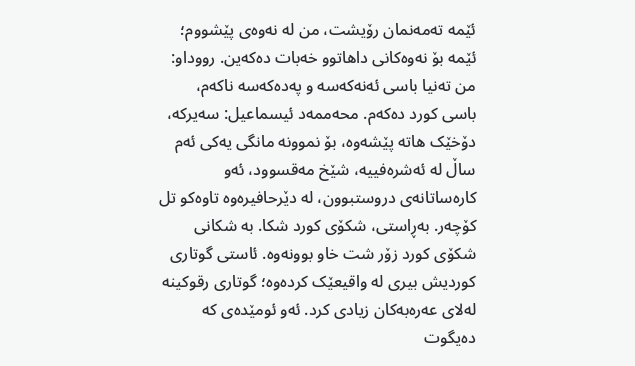ئێمە تەمەنمان رۆیشت، من لە نەوەی پێشووم؛ ئێمە بۆ نەوەکانی داهاتوو خەبات دەکەین. رووداو: من تەنیا باسی ئەنەکەسە و پەدەکەسە ناکەم، باسی کورد دەکەم. محەممەد ئیسماعیل: سەیرکە، دۆخێک هاتە پێشەوە، بۆ نموونە مانگی یەکی ئەم ساڵ لە ئەشرەفییە، شێخ مەقسوود، ئەو کارەساتانەی دروستبوون، لە دێرحافیرەوە تاوەکو تل کۆچەر. بەڕاستی، شکۆی کورد شکا. بە شکانی شکۆی کورد زۆر شت خاو بوونەوە. ئاستی گوتاری کوردیش بیری لە واقیعێک کردەوە؛ گوتاری رقوکینە لەلای عەرەبەکان زیادی کرد. ئەو ئومێدەی کە دەیگوت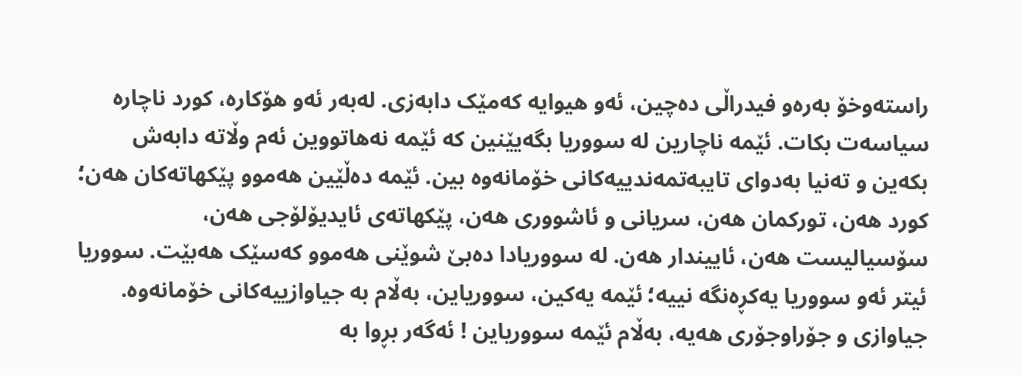راستەوخۆ بەرەو فیدراڵی دەچین، ئەو هیوایە کەمێک دابەزی. لەبەر ئەو هۆکارە، کورد ناچارە سیاسەت بکات. ئێمە ناچارین لە سووریا بگەیێنین کە ئێمە نەهاتووین ئەم وڵاتە دابەش بکەین و تەنیا بەدوای تایبەتمەندییەکانی خۆمانەوە بین. ئێمە دەڵێین هەموو پێکهاتەکان هەن؛ کورد هەن، تورکمان هەن، سریانی و ئاشووری هەن، پێکهاتەی ئایدیۆلۆجی هەن، سۆسیالیست هەن، ئاییندار هەن. لە سووریادا دەبێ شوێنی هەموو کەسێک هەبێت. سووریا ئیتر ئەو سووریا یەکڕەنگە نییە؛ ئێمە یەکین، سووریاین، بەڵام بە جیاوازییەکانی خۆمانەوە. جیاوازی و جۆراوجۆری هەیە، بەڵام ئێمە سووریاین ! ئەگەر بڕوا بە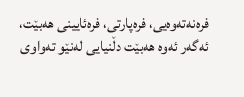فرەنەتەوەیی، فرەپارتی، فرەئایینی هەبێت، ئەگەر ئەوە هەبێت دڵنیایی لەنێو تەواوی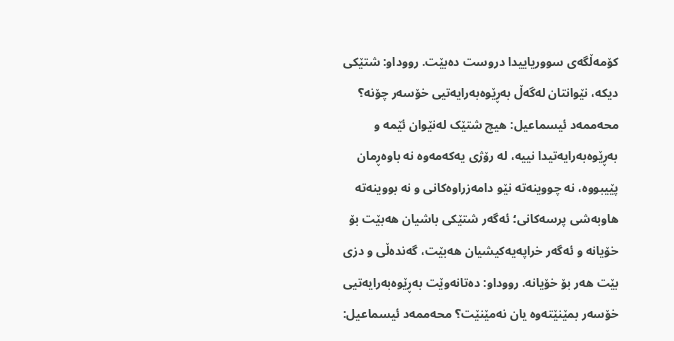کۆمەڵگەی سووریاییدا دروست دەبێت. رووداو: شتێکی دیکە، نێوانتان لەگەڵ بەڕێوەبەرایەتیی خۆسەر چۆنە؟ محەممەد ئیسماعیل: هیچ شتێک لەنێوان ئێمە و بەڕێوەبەرایەتیدا نییە، لە رۆژی یەکەمەوە نە باوەڕمان پێیبووە، نە چووینەتە نێو دامەزراوەکانی و نە بووینەتە هاوبەشی پرسەکانی؛ ئەگەر شتێکی باشیان هەبێت بۆ خۆیانە و ئەگەر خراپەیەکیشیان هەبێت، گەندەڵی و دزی بێت هەر بۆ خۆیانە. رووداو: دەتانەوێت بەڕێوەبەرایەتیی خۆسەر بمێنێتەوە یان نەمێنێت؟ محەممەد ئیسماعیل: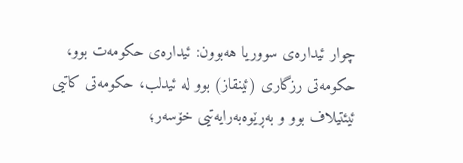چوار ئیدارەی سووریا هەبوون: ئیدارەی حکومەت بوو، حکومەتی رزگاری (ئینقاز) بوو لە ئیدلب، حکومەتی کاتیی ئیئتیلاف بوو و بەڕێوەبەرایەتیی خۆسەر؛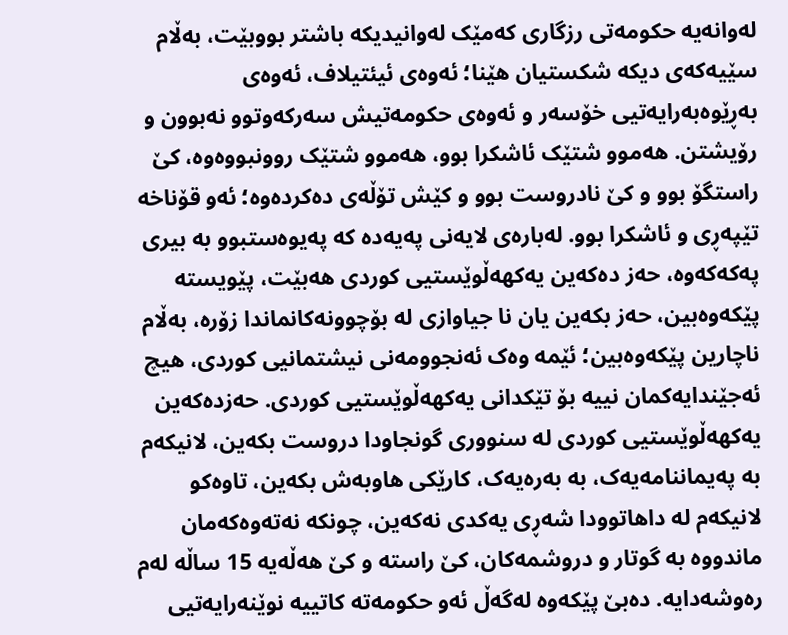لەوانەیە حکومەتی رزگاری کەمێک لەوانیدیکە باشتر بووبێت، بەڵام سێیەکەی دیکە شکستیان هێنا؛ ئەوەی ئیئتیلاف، ئەوەی بەڕێوەبەرایەتیی خۆسەر و ئەوەی حکومەتیش سەرکەوتوو نەبوون و رۆیشتن. هەموو شتێک ئاشکرا بوو، هەموو شتێک روونبووەوە، کێ راستگۆ بوو و کێ نادروست بوو و کێش تۆڵەی دەکردەوە؛ ئەو قۆناخە تێپەڕی و ئاشکرا بوو. لەبارەی لایەنی پەیەدە کە پەیوەستبوو بە بیری پەکەکەوە، حەز دەکەین یەکهەڵوێستیی کوردی هەبێت، پێویستە پێکەوەبین، حەز بکەین یان نا جیاوازی لە بۆچوونەکانماندا زۆرە، بەڵام ناچارین پێکەوەبین؛ ئێمە وەک ئەنجوومەنی نیشتمانیی کوردی، هیچ ئەجێندایەکمان نییە بۆ تێکدانی یەکهەڵوێستیی کوردی. حەزدەکەین یەکهەڵوێستیی کوردی لە سنووری گونجاودا دروست بکەین، لانیکەم بە پەیماننامەیەک، بە بەرەیەک، کارێکی هاوبەش بکەین، تاوەکو لانیکەم لە داهاتوودا شەڕی یەکدی نەکەین، چونکە نەتەوەکەمان ماندووە بە گوتار و دروشمەکان، کێ راستە و کێ هەڵەیە 15 ساڵە لەم رەوشەدایە. دەبێ پێکەوە لەگەڵ ئەو حکومەتە کاتییە نوێنەرایەتیی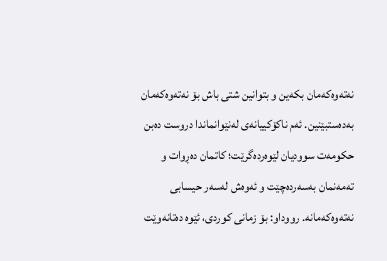نەتەوەکەمان بکەین و بتوانین شتی باش بۆ نەتەوەکەمان بەدەستبێنین. ئەم ناکۆکییانەی لەنێوانماندا دروست دەبن حکومەت سوودیان لێوەردەگرێت؛ کاتمان دەڕوات و تەمەنمان بەسەردەچێت و ئەوەش لەسەر حیسابی نەتەوەکەمانە. رووداو: بۆ زمانی کوردی، ئێوە دەتانەوێت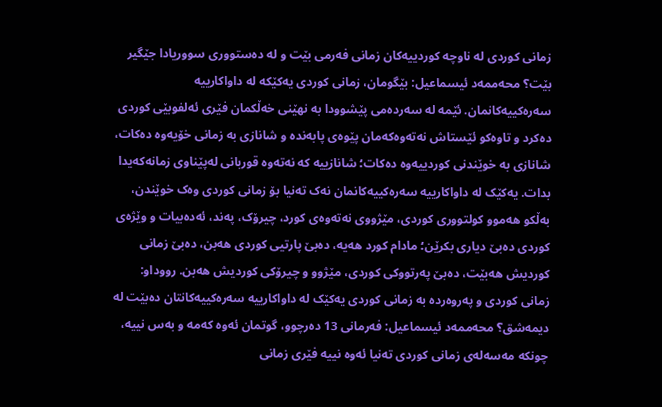زمانی کوردی لە ناوچە کوردییەکان زمانی فەرمی بێت و لە دەستووری سووریادا جێگیر بێت؟ محەممەد ئیسماعیل: بێگومان، زمانی کوردی یەکێکە لە داواکارییە سەرەکییەکانمان. ئێمە لە سەردەمی پێشوودا بە نهێنی خەڵکمان فێری ئەلفوبێی کوردی دەکرد و تاوەکو ئێستاش نەتەوەکەمان پێوەی پابەندە و شانازی بە زمانی خۆیەوە دەکات، شانازی بە خوێندنی کوردییەوە دەکات؛ شانازییە کە نەتەوە قوربانی لەپێناوی زمانەکەیدا بدات. یەکێک لە داواکارییە سەرەکییەکانمان نەک تەنیا بۆ زمانی کوردی وەک خوێندن، بەڵکو هەموو کولتووری کوردی، مێژووی نەتەوەی کورد، چیرۆک، پەند، ئەدەبیات و وێژەی کوردی دەبێ دیاری بکرێن؛ مادام کورد هەیە، دەبێ پارتیی کوردی هەبن، دەبێ زمانی کوردیش هەبێت، دەبێ پەرتووکی کوردی، مێژوو و چیرۆکی کوردیش هەبن. رووداو: زمانی کوردی و پەروەردە بە زمانی کوردی یەکێک لە داواکارییە سەرەکییەکانتان دەبێت لە دیمەشق؟ محەممەد ئیسماعیل: فەرمانی 13 دەرچوو، گوتمان ئەوە کەمە و بەس نییە، چونکە مەسەلەی زمانی کوردی تەنیا ئەوە نییە فێری زمانی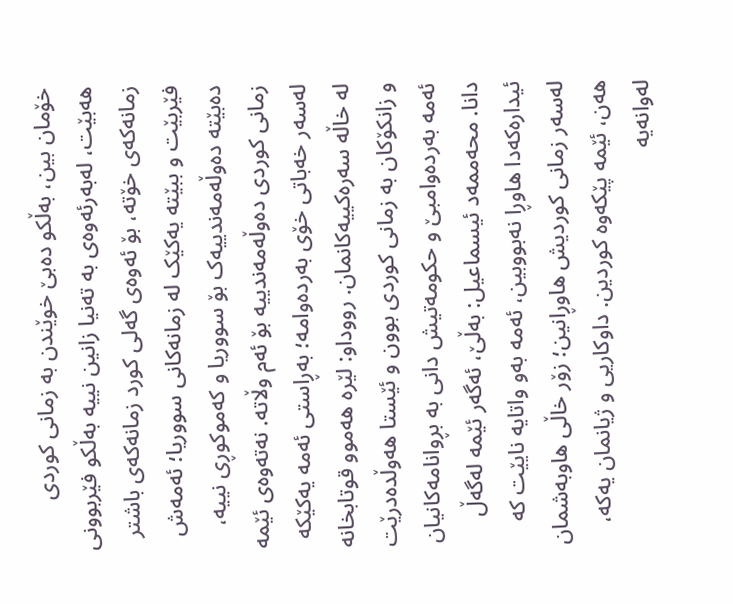خۆمان بین، بەڵکو دەبێ خوێندن بە زمانی کوردی هەبێت، لەبەرئەوەی بە تەنیا زانین نییە بەڵکو فێربوونی زمانەکەی خۆتە، بۆ ئەوەی گەلی کورد زمانەکەی باشتر فێربێت و ببێتە یەکێک لە زمانەکانی سووریا؛ ئەمەش دەبێتە دەوڵەمەندییەک بۆ سووریا و کەموکوڕی نییە، زمانی کوردی دەوڵەمەندییە بۆ ئەم وڵاتە. نەتەوەی ئێمە لەسەر خەباتی خۆی بەردەوامە؛ بەڕاستی ئەمە یەکێکە لە خاڵە سەرەکییەکانمان. رووداو: لێرە هەموو قوتابخانە و زانکۆکان بە زمانی کوردی بوون و ئێستا هەوڵدەدرێت ئەمە بەردەوامبێ و حکومەتیش دانی بە بڕوانامەکانیان دانا. محەممەد ئیسماعیل: بەڵێ، ئەگەر ئێمە لەگەڵ ئیدارەکەدا هاوڕا نەبووبین، ئەمە بەو واتایە نایێت کە لەسەر زمانی کوردیش هاوڕانین؛ زۆر خاڵی هاوبەشمان هەن، ئێمە پێکەوە کوردین. داوکاریی و ژیانمان یەکە، لەوانەیە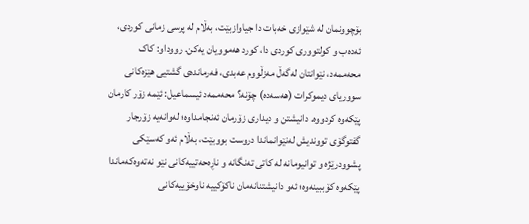بۆچوونمان لە شێوازی خەبات دا جیاوازبێت، بەڵام لە پرسی زمانی کوردی، ئەدەب و کولتووری کوردی دا، کورد هەموویان یەکن. رووداو: کاک محەممەد، نێوانتان لەگەڵ مەزڵووم عەبدی، فەرماندەی گشتیی هێزەکانی سووریای دیموکرات (هەسەدە) چۆنە؟ محەممەد ئیسماعیل: ئێمە زۆر کارمان پێکەوە کردووە. دانیشتن و دیداری زۆرمان ئەنجامداوە؛ لەوانەیە زۆرجار گفتوگۆی تووندیش لەنێوانماندا دروست بووبێت، بەڵام ئەو کەسێکی پشوودرێژە و توانیومانە لە کاتی تەنگانە و ناڕەحەتییەکانی نێو نەتەوەکەماندا پێکەوە کۆببینەوە؛ ئەو دانیشتنانەمان ناکۆکییە ناوخۆییەکانی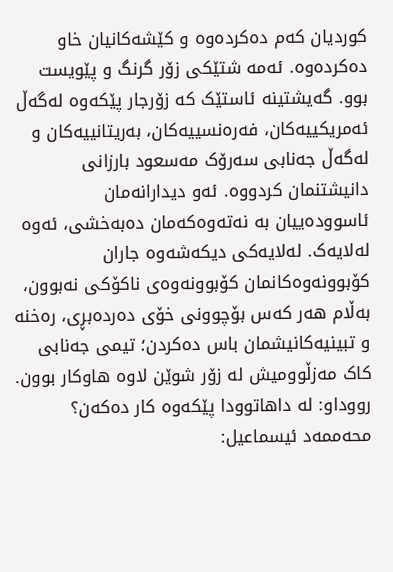کوردیان کەم دەکردەوە و کێشەکانیان خاو دەکردەوە. ئەمە شتێکی زۆر گرنگ و پێویست بوو. گەیشتینە ئاستێک کە زۆرجار پێکەوە لەگەڵ ئەمریکییەکان، فەرەنسییەکان، بەریتانییەکان و لەگەڵ جەنابی سەرۆک مەسعود بارزانی دانیشتنمان کردووە. ئەو دیدارانەمان ئاسوودەییان بە نەتەوەکەمان دەبەخشی، ئەوە لەلایەک. لەلایەکی دیکەشەوە جاران کۆبوونەوەکانمان کۆبوونەوەی ناکۆکی نەبوون، بەڵام هەر کەس بۆچوونی خۆی دەردەبڕی، رەخنە و تبینیەکانیشمان باس دەکردن؛ تیمی جەنابی کاک مەزڵوومیش لە زۆر شوێن لاوە هاوکار بوون. رووداو: لە داهاتوودا پێکەوە کار دەکەن؟ محەممەد ئیسماعیل: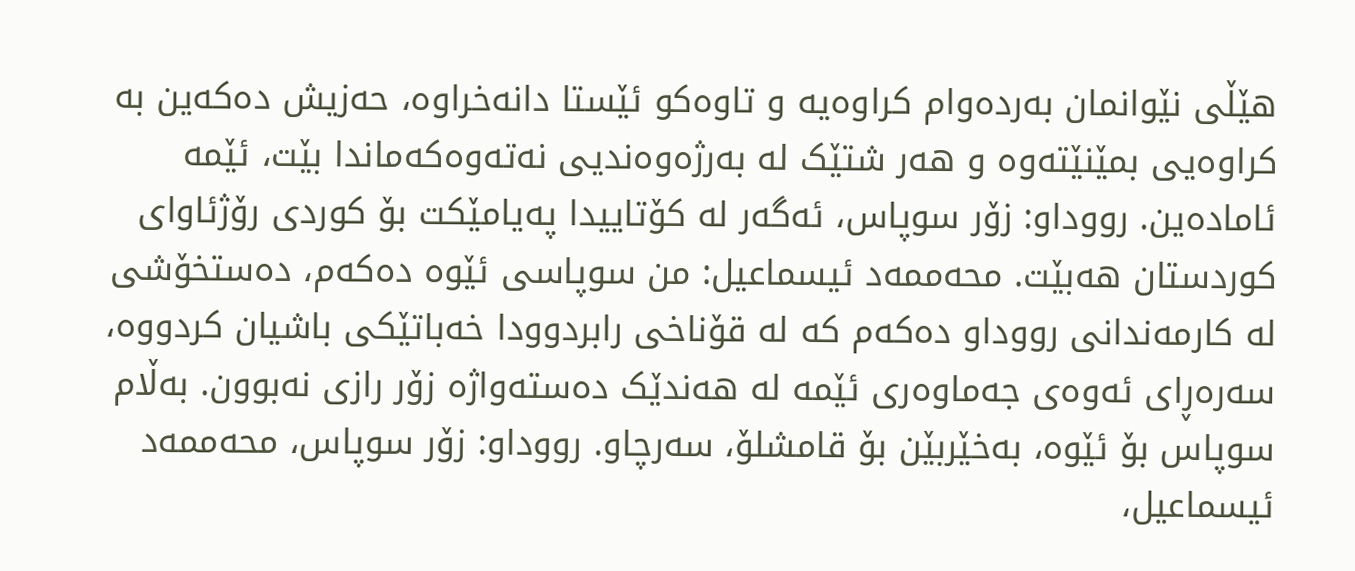هێڵی نێوانمان بەردەوام کراوەیە و تاوەکو ئێستا دانەخراوە، حەزیش دەکەین بە کراوەیی بمێنێتەوە و هەر شتێک لە بەرژەوەندیی نەتەوەکەماندا بێت، ئێمە ئامادەین. رووداو: زۆر سوپاس، ئەگەر لە کۆتاییدا پەیامێکت بۆ کوردی رۆژئاوای کوردستان هەبێت. محەممەد ئیسماعیل: من سوپاسی ئێوە دەکەم، دەستخۆشی لە کارمەندانی رووداو دەکەم کە لە قۆناخی رابردوودا خەباتێکی باشیان کردووە، سەرەڕای ئەوەی جەماوەری ئێمە لە هەندێک دەستەواژە زۆر رازی نەبوون. بەڵام سوپاس بۆ ئێوە، بەخێربێن بۆ قامشلۆ، سەرچاو. رووداو: زۆر سوپاس، محەممەد ئیسماعیل،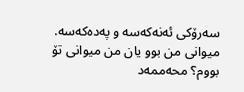سەرۆکی ئەنەکەسە و پەدەکەسە. میوانی من بوو یان من میوانی تۆ بووم؟ محەممەد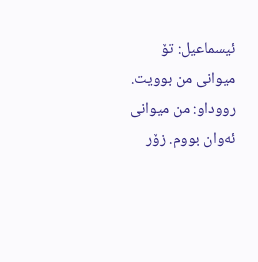ئیسماعیل: تۆ میوانی من بوویت. رووداو: من میوانی ئەوان بووم. زۆر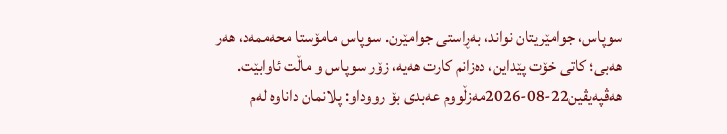سوپاس، جوامێریتان نواند، بەڕاستی جوامێرن. سوپاس مامۆستا محەممەد، هەر هەبی؛ کاتی خۆت پێداین، دەزانم کارت هەیە، زۆر سوپاس و ماڵت ئاوابێت.
هەڤپەیڤین22-08-2026مەزڵووم عەبدی بۆ رووداو: پلانمان داناوە لەم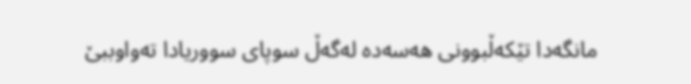مانگەدا تێکەڵبوونی هەسەدە لەگەڵ سوپای سووریادا تەواوببێ